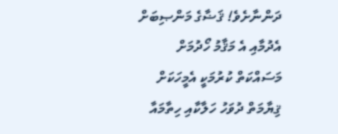ދަންނާށެވެ! ޤަޟާގެ މަންޞިބަށް އެދުމާއި އެ މަޤާމު ހޯދުމަށް މަސައްކަތް ކުރުމަކީ އެމީހަކަށް ޤިޔާމަތް ދުވަހު ހަލާކާއި ހިތާމައާ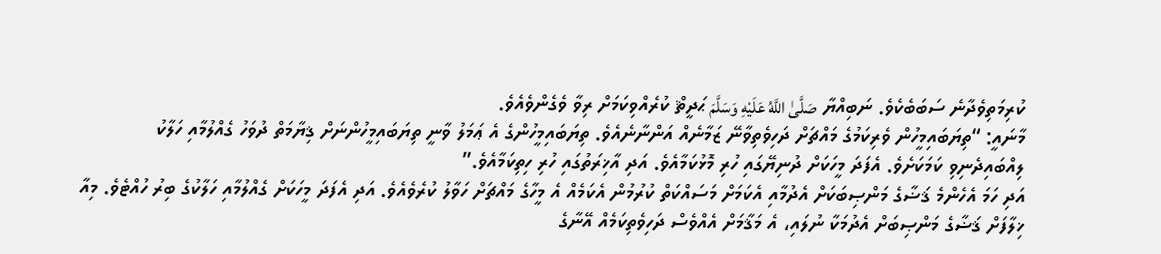ކުރިމަތިވެދާނެ ސަބަބެކެވެ. ނަބިއްޔާ صَلَّىٰ اللَّهُ عَلَيْهِ وَسَلَّمَ ޙަދީޘް ކުރެއްވިކަމަށް ރިވާ ވެގެންވެއެވެ.
މާނައީ: “ތިޔަބައިމީހުން ވެރިކަމުގެ މައްޗަށް ދަހިވެތިވާނޭ ޒަމާނެއް އަންނާނެއެވެ. ތިޔަބައިމީހުންގެ އެ ޢަމަލު ވާނީ ތިޔަބައިމީހުންނަށް ޤިޔާމަތް ދުވަހު ގެއްލުމާއި ހަލާކު ލިއްބައިދެނިވި ކަމަކަށެވެ. އެފަދަ މީހަކަށް ދުނިޔޭގައި ހުރި މޮޅުކަމާއެވެ. އަދި އާޚިރަތުގައި ހުރި ހިތިކަމާއެވެ.”
އަދި ހަމަ އެހެންމެ ޤަޟާގެ މަންޞިބަކަށް އެދުމާއި އެކަމަށް މަސައްކަތް ކުރުމުން އެކަމެއް އެ މީހާގެ މައްޗަށް ހަވާލު ކުރެވެއެވެ. އަދި އެފަދަ މީހަކަށް ގެއްލުމާއި ހަލާކުގެ ބިރު ހުއްޓެވެ. މިއާ ޚިލާފަށް ޤަޟާގެ މަންޞިބަށް އެދުމަކާ ނުލައި، އެ މަޤާމަށް އެއްވެސް ދަހިވެތިކަމެއް އޭނާގެ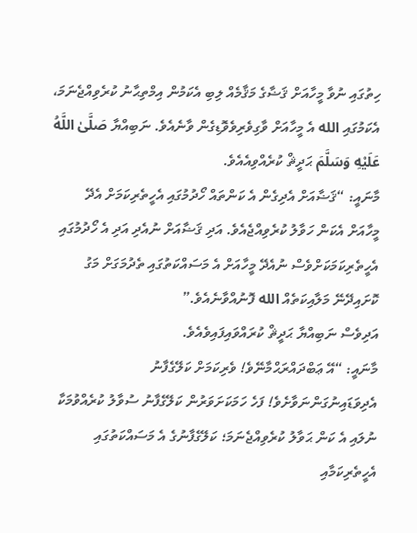ހިތުގައި ނުވާ މީހާއަށް ޤަޟާގެ މަޤާމެއް ލިބި އެކަމުން އިމްތިޙާނު ކުރެވިއްޖެނަމަ، އެކަމުގައި الله އެ މީހާއަށް ވާގިވެރިވެވޮޑިގެން ވާނެއެވެ. ނަބިއްޔާ صَلَّىٰ اللَّهُ عَلَيْهِ وَسَلَّمَ ޙަދީޘް ކުރެއްވިއެއެވެ.
މާނައީ: “ޤަޟާއަށް އެދިގެން އެ ކަންތައް ހޯދުމުގައި އެހީތެރިކަމަށް އެދޭ މީހާއަށް އެކަން ހަވާލު ކުރެވިއްޖެއެވެ. އަދި ޤަޟާއަށް ނުއެދި އަދި އެ ހޯދުމުގައި އެހީތެރިކަމަކަށްވެސް ނުއެދޭ މީހާއަށް އެ މަސައްކަތުގައި ތެދުމަގަށް މަގު ކޮށައިދޭނޭ މަލާއިކަތެއް الله ފޮނުއްވާނެއެވެ.”
އަދިވެސް ނަބިއްޔާ ޙަދީޘް ކުރައްވައިފައިވެއެވެ.
މާނައީ: “އޭ ޢަބްދައްރަޙްމާނޭވެ! ވެރިކަމަށް ކަލޭގެފާނު އެދިވަޑައިނުގަންނަވާށެވެ! ފަހެ ހަމަކަށަވަރުން ކަލޭގެފާނު ސުވާލު ކުރެއްވުމަކާ ނުލައި އެ ކަން ޙަވާލު ކުރެވިއްޖެނަމަ؛ ކަލޭގެފާނުގެ އެ މަސައްކަތުގައި އެހީތެރިކަމާއި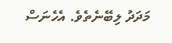މަދަދު ލިބޭނެތެވެ. އެހެނަސް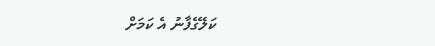ކަލޭގެފާނު އެ ކަމަށް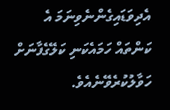އެދިވަޑައިގެންނެވިނަމަ އެ ކަންތައް ހަމައެކަނި ކަލޭގެފާނަށް ހަވާލުކުރެވޭނެއެވެ.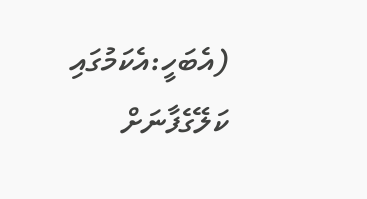(އެބަހީ:އެކަމުގައި ކަލޭގެފާނަށް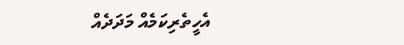އެހީތެރިކަމެއް މަދަދެއް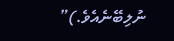ނުލިބޭނެއެވެ.)”